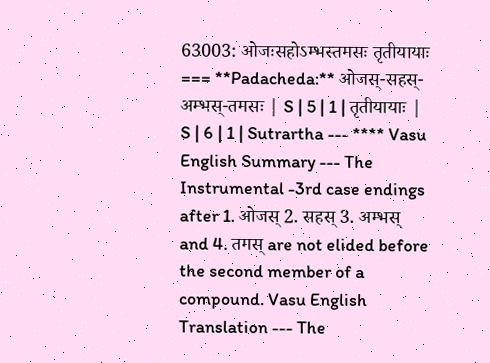63003: ओजःसहोऽम्भस्तमसः तृतीयायाः === **Padacheda:** ओजस्-सहस्-अम्भस्-तमसः | S | 5 | 1 | तृतीयायाः | S | 6 | 1 | Sutrartha --- **** Vasu English Summary --- The Instrumental -3rd case endings after 1. ओजस् 2. सहस् 3. अम्भस् and 4. तमस् are not elided before the second member of a compound. Vasu English Translation --- The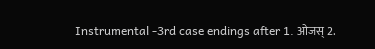Instrumental -3rd case endings after 1. ओजस् 2.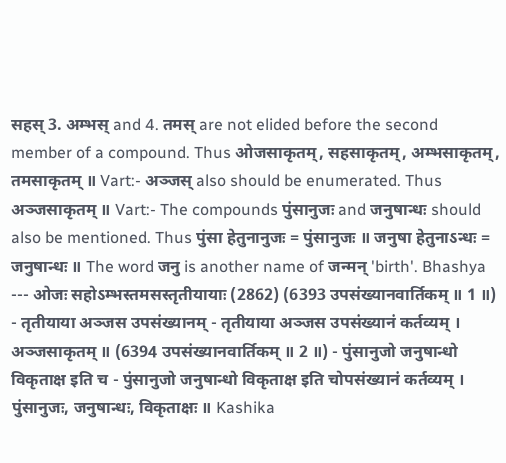सहस् 3. अम्भस् and 4. तमस् are not elided before the second member of a compound. Thus ओजसाकृतम्, सहसाकृतम्, अम्भसाकृतम्, तमसाकृतम् ॥ Vart:- अञ्जस् also should be enumerated. Thus अञ्जसाकृतम् ॥ Vart:- The compounds पुंसानुजः and जनुषान्धः should also be mentioned. Thus पुंसा हेतुनानुजः = पुंसानुजः ॥ जनुषा हेतुनाऽन्धः = जनुषान्धः ॥ The word जनु is another name of जन्मन् 'birth'. Bhashya --- ओजः सहोऽम्भस्तमसस्तृतीयायाः (2862) (6393 उपसंख्यानवार्तिकम् ॥ 1 ॥) - तृतीयाया अञ्जस उपसंख्यानम् - तृतीयाया अञ्जस उपसंख्यानं कर्तव्यम् । अञ्जसाकृतम् ॥ (6394 उपसंख्यानवार्तिकम् ॥ 2 ॥) - पुंसानुजो जनुषान्धो विकृताक्ष इति च - पुंसानुजो जनुषान्धो विकृताक्ष इति चोपसंख्यानं कर्तव्यम् । पुंसानुजः, जनुषान्धः, विकृताक्षः ॥ Kashika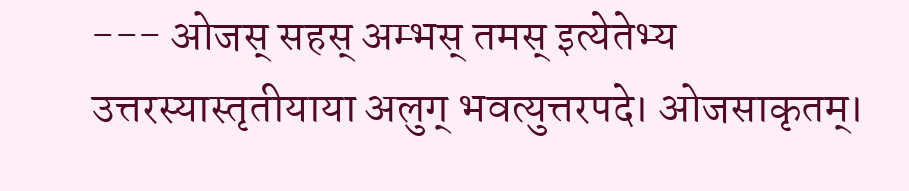--- ओजस् सहस् अम्भस् तमस् इत्येतेभ्य उत्तरस्यास्तृतीयाया अलुग् भवत्युत्तरपदे। ओजसाकृतम्।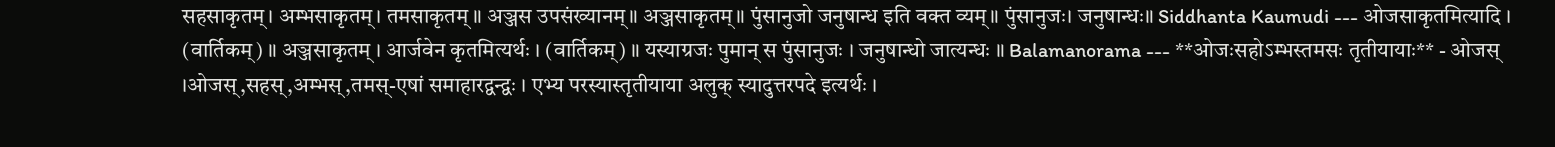सहसाकृतम्। अम्भसाकृतम्। तमसाकृतम् ॥ अञ्जस उपसंख्यानम्॥ अञ्जसाकृतम्॥ पुंसानुजो जनुषान्ध इति वक्त व्यम्॥ पुंसानुजः। जनुषान्धः॥ Siddhanta Kaumudi --- ओजसाकृतमित्यादि । (वार्तिकम्) ॥ अञ्जसाकृतम् । आर्जवेन कृतमित्यर्थः । (वार्तिकम्) ॥ यस्याग्रजः पुमान् स पुंसानुजः । जनुषान्धो जात्यन्धः ॥ Balamanorama --- **ओजःसहोऽम्भस्तमसः तृतीयायाः** - ओजस् ।ओजस्,सहस्,अम्भस्,तमस्-एषां समाहारद्वन्द्वः । एभ्य परस्यास्तृतीयाया अलुक् स्यादुत्तरपदे इत्यर्थः ।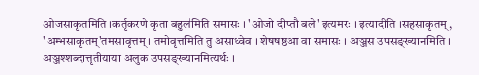ओजसाकृतमिति ।कर्तृकरणे कृता बहुल॑मिति समासः । 'ओजो दीप्तौ बले' इत्यमरः । इत्यादीति ।सहसाकृतम्, 'अम्भसाकृतम्'तमसावृत्तम् । तमोवृत्तमिति तु असाध्वेव । शेषषष्ठआ वा समासः । अञ्जस उपसङ्ख्यानमिति । अञ्जश्शब्दात्तृतीयाया अलुक उपसङ्ख्यानमित्यर्थः ।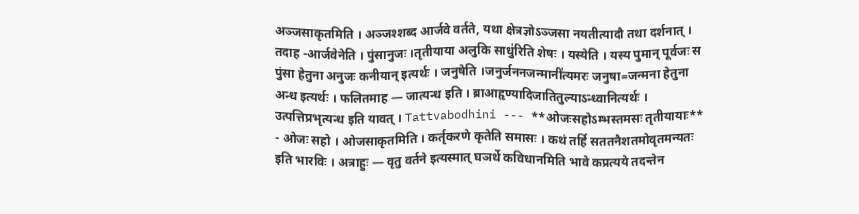अञ्जसाकृतमिति । अञ्जश्शब्द आर्जवे वर्तते, यथा क्षेत्रज्ञोऽञ्जसा नयतीत्यादौ तथा दर्शनात् । तदाह -आर्जवेनेति । पुंसानुजः ।तृतीयाया अलुकि साधु॑रिति शेषः । यस्येति । यस्य पुमान् पूर्वजः स पुंसा हेतुना अनुजः कनीयान् इत्यर्थः । जनुषेति ।जनुर्जननजन्मानी॑त्यमरः जनुषा=जन्मना हेतुना अन्ध इत्यर्थः । फलितमाह — जात्यन्ध इति । ब्राआहृण्यादिजातितुल्याऽन्ध्वानित्यर्थः । उत्पत्तिप्रभृत्यन्ध इति यावत् । Tattvabodhini --- **ओजःसहोऽम्भस्तमसः तृतीयायाः** - ओजः सहो । ओजसाकृतमिति । कर्तृकरणे कृतेति समासः । कथं तर्हि सततनैशतमोवृतमन्यतः इति भारविः । अत्राहुः — वृतु वर्तने इत्यस्मात् घञर्थे कविधानमिति भावे कप्रत्यये तदन्तेन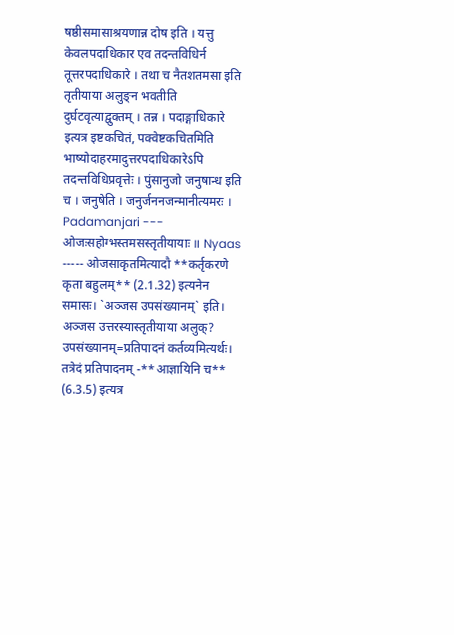षष्ठीसमासाश्रयणान्न दोष इति । यत्तु केवलपदाधिकार एव तदन्तविधिर्न तूत्तरपदाधिकारे । तथा च नैतशतमसा इति तृतीयाया अलुङ्न भवतीति दुर्घटवृत्याद्वुक्तम् । तन्न । पदाङ्गाधिकारे इत्यत्र इष्टकचितं, पक्वेष्टकचितमिति भाष्योदाहरमादुत्तरपदाधिकारेऽपि तदन्तविधिप्रवृत्तेः । पुंसानुजो जनुषान्ध इति च । जनुषेति । जनुर्जननजन्मानीत्यमरः । Padamanjari --- ओजःसहोग्भस्तमसस्तृतीयायाः ॥ Nyaas ----- ओजसाकृतमित्यादौ **कर्तृकरणे कृता बहुलम्** (2.1.32) इत्यनेन समासः। `अञ्जस उपसंख्यानम्` इति। अञ्जस उत्तरस्यास्तृतीयाया अलुक्? उपसंख्यानम्=प्रतिपादनं कर्तव्यमित्यर्थः। तत्रेदं प्रतिपादनम् -**आज्ञायिनि च** (6.3.5) इत्यत्र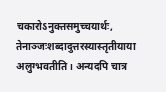चकारोऽनुक्तसमुच्चयार्थः, तेनाञ्जःशब्दादुत्तरस्यास्तृतीयाया अलुग्भवतीति। अन्यदपि चात्र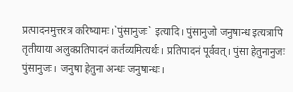प्रत्पादनमुत्तरत्र करिष्यामः।`पुंसानुजः` इत्यादि। पुंसानुजो जनुषान्ध इत्यत्रापि तृतीयाया अलुक्प्रतिपादनं कर्तव्यमित्यर्थः। प्रतिपादनं पूर्ववत्। पुंसा हेतुनानुजः पुंसानुजः। जनुषा हेतुना अन्धः जनुषान्धः।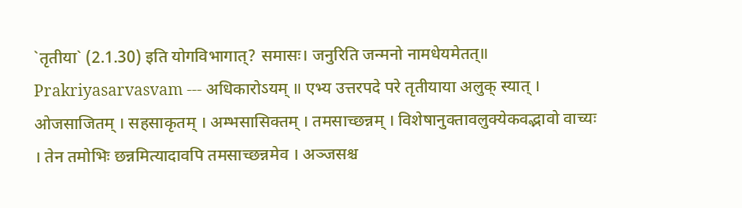`तृतीया` (2.1.30) इति योगविभागात्? समासः। जनुरिति जन्मनो नामधेयमेतत्॥ Prakriyasarvasvam --- अधिकारोऽयम् ॥ एभ्य उत्तरपदे परे तृतीयाया अलुक् स्यात् । ओजसाजितम् । सहसाकृतम् । अम्भसासिक्तम् । तमसाच्छन्नम् । विशेषानुक्तावलुक्येकवद्भावो वाच्यः । तेन तमोभिः छन्नमित्यादावपि तमसाच्छन्नमेव । अञ्जसश्च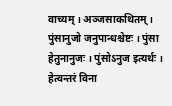वाच्यम् । अञ्जसाकथितम् । पुंसानुजो जनुपान्धश्चेष्टः । पुंसा हेतुनानुजः । पुंसोऽनुज इत्यर्थः । हेत्वन्तरं विना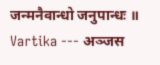जन्मनैवान्धो जनुपान्धः ॥ Vartika --- अञ्जस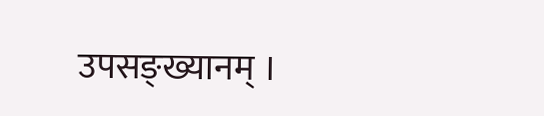उपसङ्ख्यानम् ।